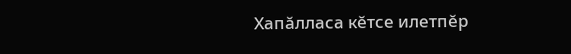Хапăлласа кĕтсе илетпĕр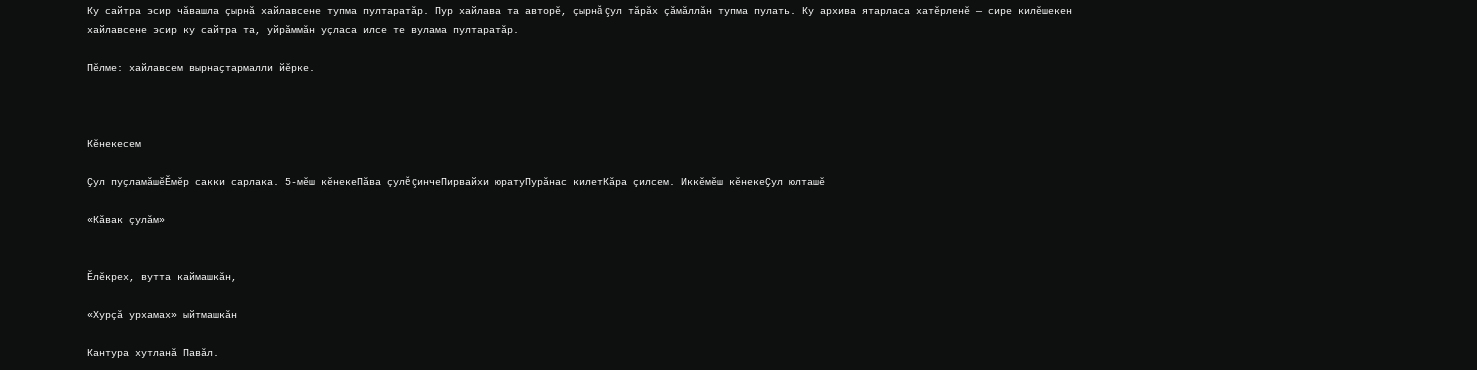Ку сайтра эсир чăвашла çырнă хайлавсене тупма пултаратăр. Пур хайлава та авторĕ, çырнă çул тăрăх çăмăллăн тупма пулать. Ку архива ятарласа хатĕрленĕ — сире килĕшекен хайлавсене эсир ку сайтра та, уйрăммăн уçласа илсе те вулама пултаратăр.

Пӗлме: хайлавсем вырнаҫтармалли йӗрке.



Кĕнекесем

Ҫул пуҫламӑшӗĔмĕр сакки сарлака. 5-мĕш кĕнекеПăва çулĕ çинчеПирвайхи юратуПурăнас килетКăра çилсем. Иккĕмĕш кĕнекеҪул юлташӗ

«Кăвак çулăм»


Ĕлĕкрех, вутта каймашкăн,

«Хурçă урхамах» ыйтмашкăн

Кантура хутланă Павăл.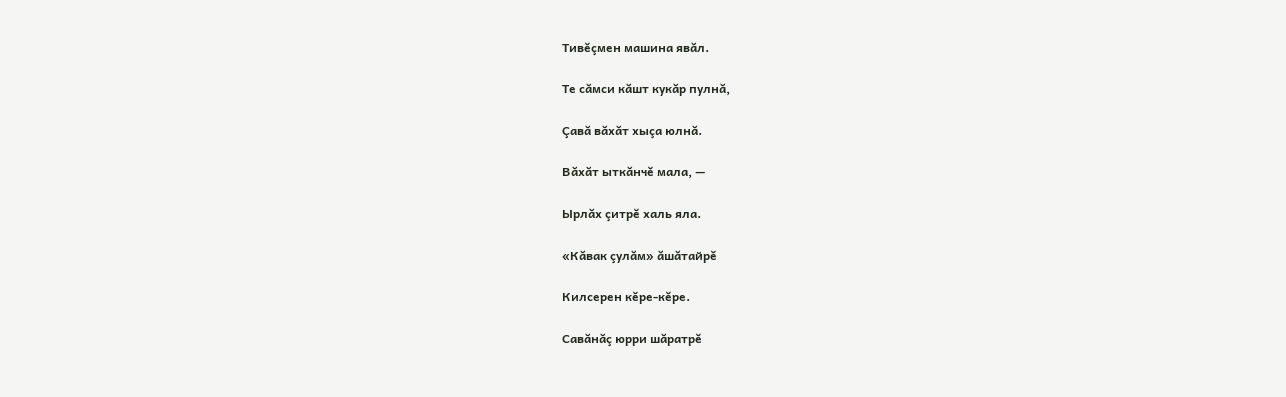Тивĕçмен машина явăл.

Те сăмси кăшт кукăр пулнă,

Çавă вăхăт хыçа юлнă.

Вăхăт ыткăнчĕ мала, —

Ырлăх çитрĕ халь яла.

«Кăвак çулăм» ăшăтайрĕ

Килсерен кĕре-кĕре.

Савăнăç юрри шăратрĕ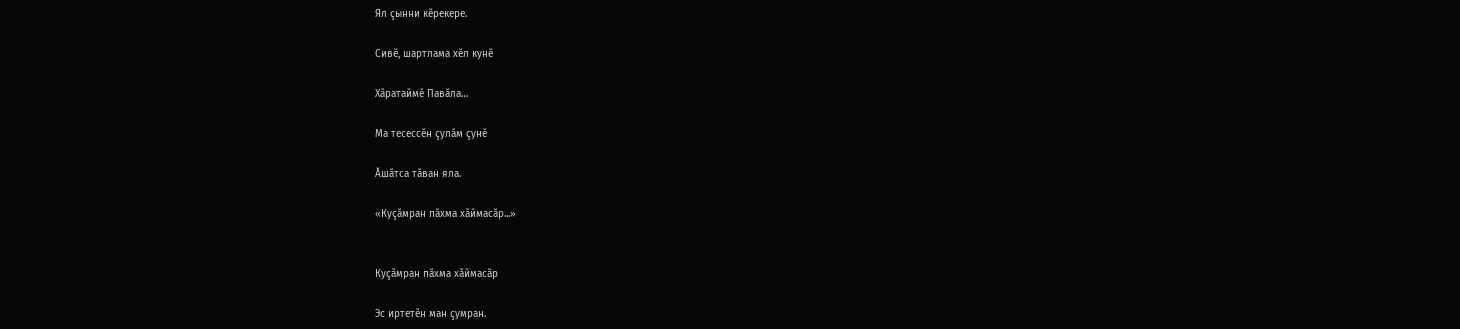Ял çынни кĕрекере.

Сивĕ, шартлама хĕл кунĕ

Хăратаймĕ Павăла…

Ма тесессĕн çулăм çунĕ

Ăшăтса тăван яла.

«Куçăмран пăхма хăймасăр...»


Куçăмран пăхма хăймасăр

Эс иртетĕн ман çумран.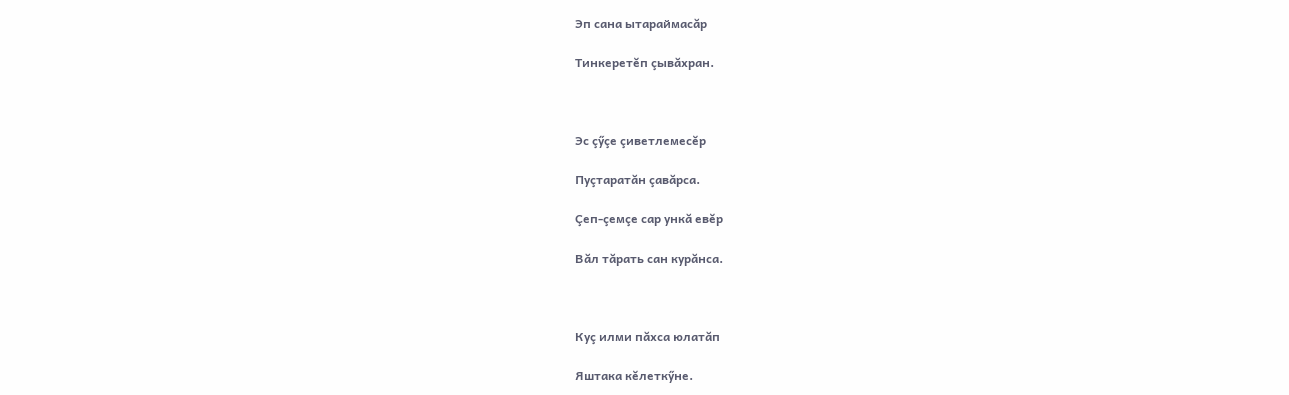Эп сана ытараймасăр

Тинкеретĕп çывăхран.



Эс çӳçе çиветлемесĕр

Пуçтаратăн çавăрса.

Çеп-çемçе сар ункă евĕр

Вăл тăрать сан курăнса.



Куç илми пăхса юлатăп

Яштака кĕлеткӳне.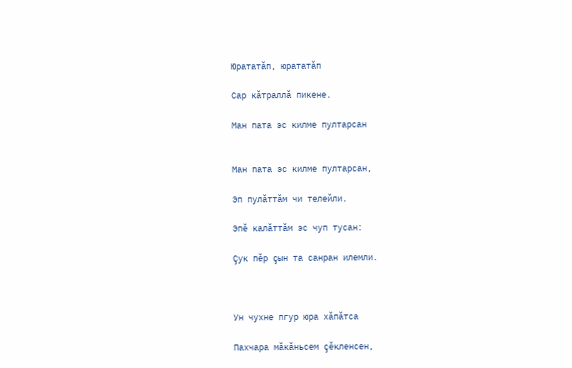Юрататăп, юрататăп

Сар кăтраллă пикене.

Ман пата эс килме пултарсан


Ман пата эс килме пултарсан,

Эп пулăттăм чи телейли.

Эпĕ калăттăм эс чуп тусан:

Çук пĕр çын та санран илемли.



Ун чухне пгур юра хăпăтса

Пахчара мăкăньсем çĕкленсен,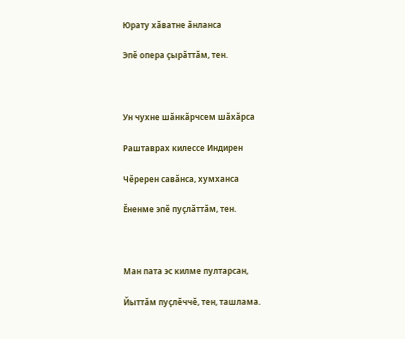Юрату хăватне ăнланса

Эпĕ опера çырăттăм, тен.



Ун чухне шăнкăрчсем шăхăрса

Раштаврах килессе Индирен

Чĕререн савăнса, хумханса

Ĕненме эпĕ пуçлăттăм, тен.



Ман пата эс килме пултарсан,

Йыттăм пуçлĕччĕ, тен, ташлама.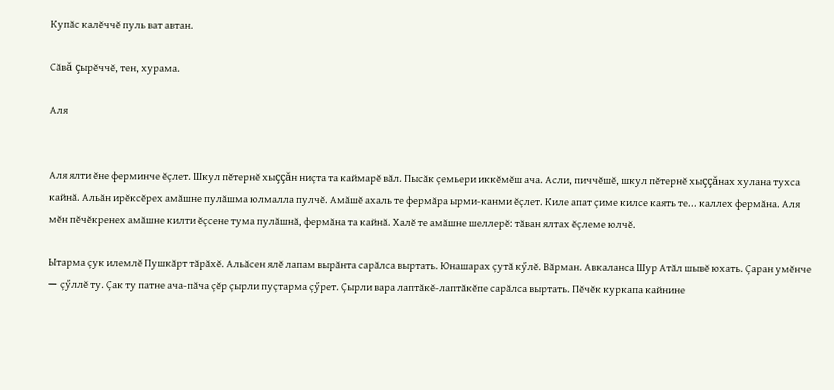Купăс калĕччĕ пуль ват автан.

Сăвă çырĕччĕ, тен, хурама.

Аля


Аля ялти ĕне ферминче ĕçлет. Шкул пĕтернĕ хыççăн ниçта та каймарĕ вăл. Пысăк çемьери иккĕмĕш ача. Асли, пиччĕшĕ, шкул пĕтернĕ хыççăнах хулана тухса кайнă. Альăн ирĕксĕрех амăшне пулăшма юлмалла пулчĕ. Амăшĕ ахаль те фермăра ырми-канми ĕçлет. Киле апат çиме килсе каять те... каллех фермăна. Аля мĕн пĕчĕкренех амăшне килти ĕçсене тума пулăшнă, фермăна та кайнă. Халĕ те амăшне шеллерĕ: тăван ялтах ĕçлеме юлчĕ.

Ытарма çук илемлĕ Пушкăрт тăрăхĕ. Альăсен ялĕ лапам вырăнта сарăлса выртать. Юнашарах çутă кӳлĕ. Вăрман. Авкаланса Шур Атăл шывĕ юхать. Çаран умĕнче — çӳллĕ ту. Çак ту патне ача-пăча çĕр çырли пуçтарма çӳрет. Çырли вара лаптăкĕ-лаптăкĕпе сарăлса выртать. Пĕчĕк куркапа кайнине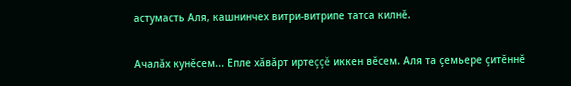астумасть Аля, кашнинчех витри-витрипе татса килнĕ.

Ачалăх кунĕсем... Епле хăвăрт иртеççĕ иккен вĕсем. Аля та çемьере çитĕннĕ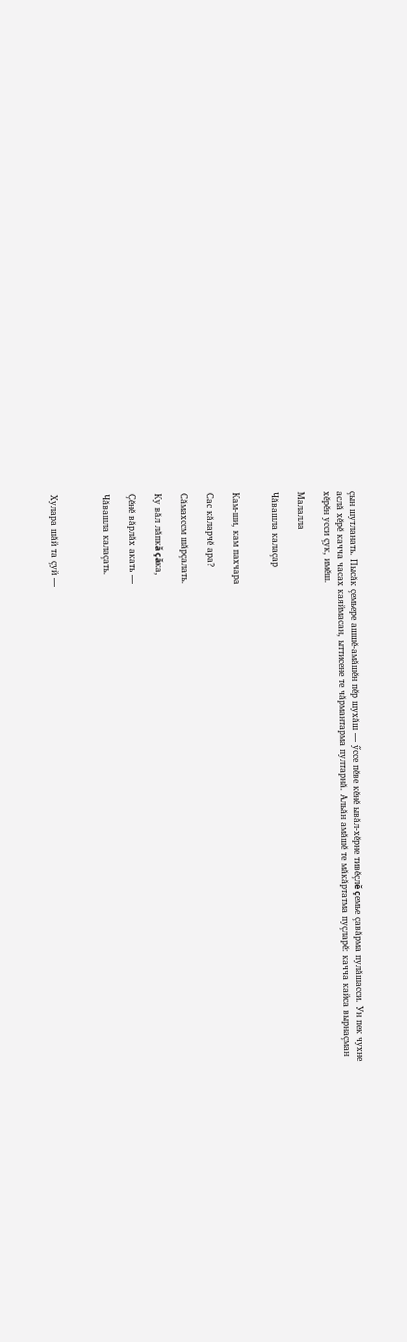çын шутланать. Пысăк çемьере ашшĕ-амăшĕн пĕр шухăш — ӳссе пĕве кĕнĕ ывăл-хĕрне тивĕçлĕ çемье çавăрма пулăшасси. Ун пек чухне аслă хĕрĕ качча часах каяймасан, ыттисене те чăрмантарма пултарнă. Альăн амăшĕ те мăкăртатма пуçларĕ: качча кайса вырнаçман хĕрĕн усси çук, имĕш.

Малалла

Чăвашла калаçар


Кам-ши, кам пахчара

Сас кăларчĕ ара?

Сăмахссм шăрçалать.

Ку вăл лăпкă çăка,

Çĕнĕ вăрлăх акать —

Чăвашла калаçать.



Хулара шăй та çуй —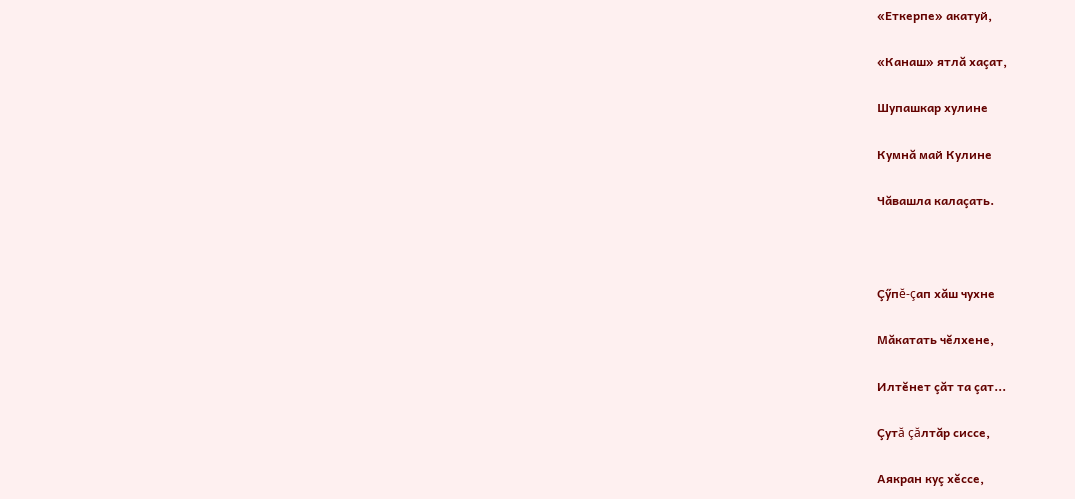«Еткерпе» акатуй,

«Канаш» ятлă хаçат,

Шупашкар хулине

Кумнă май Кулине

Чăвашла калаçать.



Çӳпĕ-çап хăш чухне

Мăкатать чĕлхене,

Илтĕнет çăт та çат...

Çутă çăлтăр сиссе,

Аякран куç хĕссе,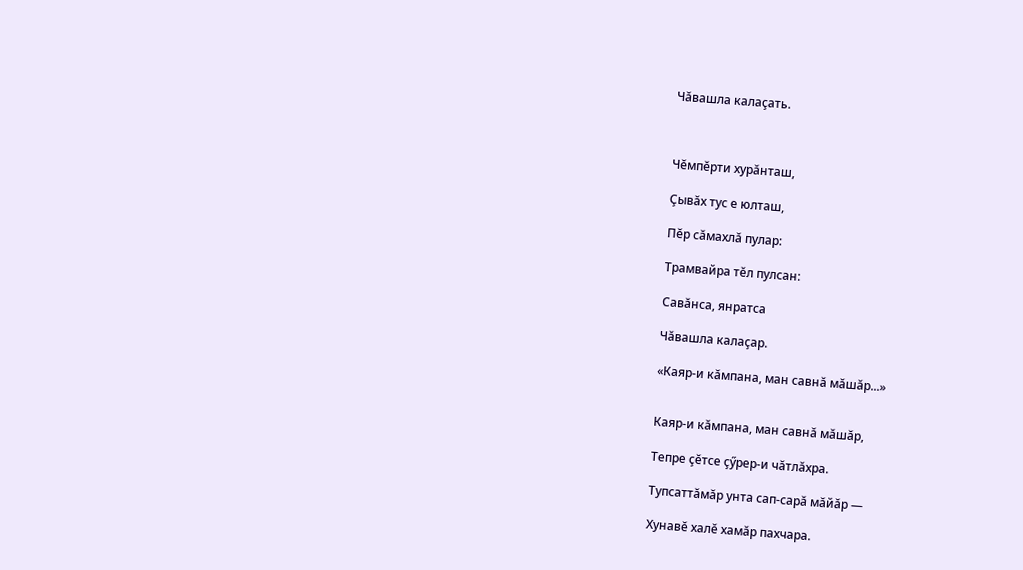Чăвашла калаçать.



Чĕмпĕрти хурăнташ,

Çывăх тус е юлташ,

Пĕр сăмахлă пулар:

Трамвайра тĕл пулсан:

Савăнса, янратса

Чăвашла калаçар.

«Каяр-и кăмпана, ман савнă мăшăр...»


Каяр-и кăмпана, ман савнă мăшăр,

Тепре çĕтсе çӳрер-и чăтлăхра.

Тупсаттăмăр унта сап-сарă мăйăр —

Хунавĕ халĕ хамăр пахчара.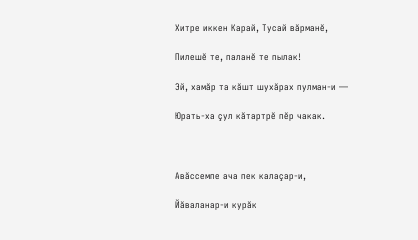Хитре иккен Карай, Тусай вăрманĕ,

Пилешĕ те, паланĕ те пылак!

Эй, хамăр та кăшт шухăрах пулман-и —

Юрать-ха çул кăтартрĕ пĕр чакак.



Авăссемпе ача пек калаçар-и,

Йăваланар-и курăк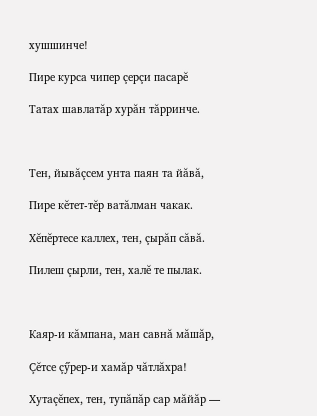хушшинче!

Пире курса чипер çерçи пасарĕ

Татах шавлатăр хурăн тăрринче.



Тен, йывăçсем унта паян та йăвă,

Пире кĕтет-тĕр ватăлман чакак.

Хĕпĕртесе каллех, тен, çырăп сăвă.

Пилеш çырли, тен, халĕ те пылак.



Каяр-и кăмпана, ман савнă мăшăр,

Çĕтсе çӳрер-и хамăр чăтлăхра!

Хутаçĕпех, тен, тупăпăр сар мăйăр —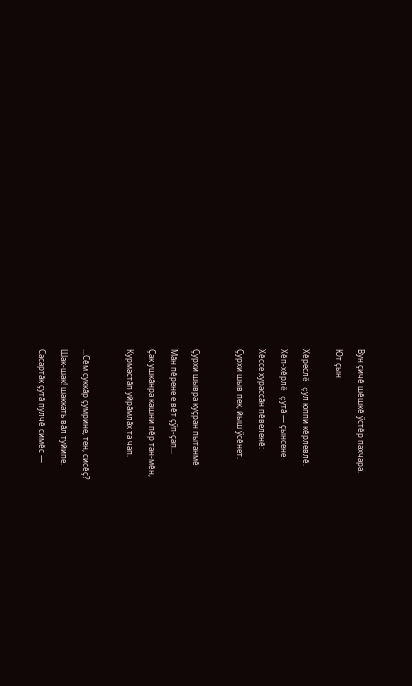Вун çичĕ шĕшкĕ ӳстĕр пахчара.

Ют çын


Хĕреслĕ çул юппи кĕрлевлĕ.

Хĕп-хĕрлĕ çутă — çынсене

Хĕссе хурассăн пĕвеленĕ:

Çурхи шыв пек, йыш ӳсĕнет.



Çурхи шывра куçран пытанмĕ

Мăн пĕрене е вĕт çӳп-çап...

Çак ушкăнра кашни пĕр тан-мĕн,

Курмастăп уйрăмлăх та чап.



...Сĕм суккăр çумрине, тен, сисĕç?

Шак-шак! шаккать вăл туйипе.

Сасартăк çутă пулчĕ симĕс —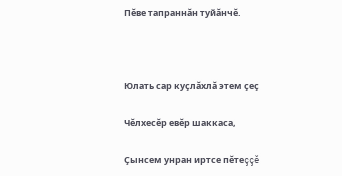Пĕве тапраннăн туйăнчĕ.



Юлать сар куçлăхлă этем çеç

Чĕлхесĕр евĕр шаккаса,

Çынсем унран иртсе пĕтеççĕ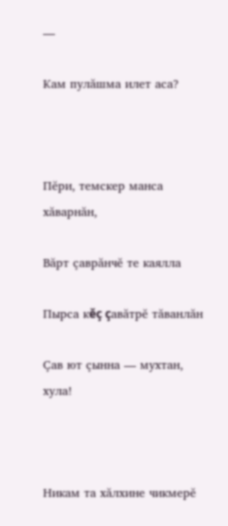—

Кам пулăшма илет аса?



Пĕри, темскер манса хăварнăн,

Вăрт çаврăнчĕ те каялла

Пырса кĕç çавăтрĕ тăванлăн

Çав ют çынна — мухтан, хула!



Никам та хăлхине чикмерĕ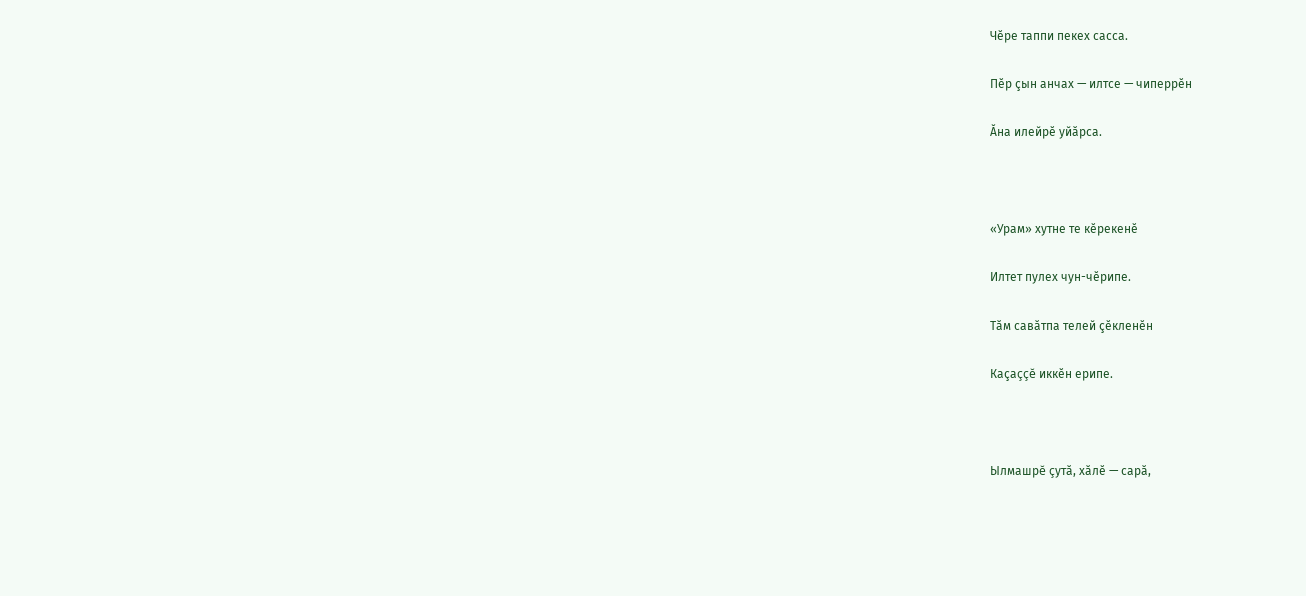Чĕре таппи пекех сасса.

Пĕр çын анчах — илтсе — чиперрĕн

Ăна илейрĕ уйăрса.



«Урам» хутне те кĕрекенĕ

Илтет пулех чун-чĕрипе.

Тăм савăтпа телей çĕкленĕн

Каçаççĕ иккĕн ерипе.



Ылмашрĕ çутă, хăлĕ — сарă,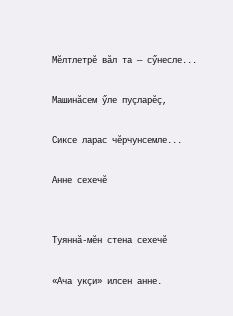Мĕлтлетрĕ вăл та — сӳнесле...

Машинăсем ӳле пуçларĕç,

Сиксе ларас чĕрчунсемле...

Анне сехечĕ


Туяннă-мĕн стена сехечĕ

«Ача укçи» илсен анне.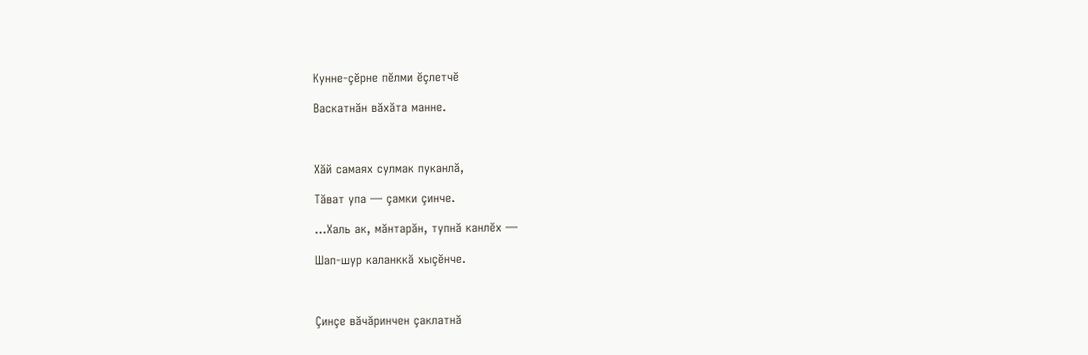Кунне-çĕрне пĕлми ĕçлетчĕ

Васкатнăн вăхăта манне.



Хăй самаях сулмак пуканлă,

Тăват упа — çамки çинче.

...Халь ак, мăнтарăн, тупнă канлĕх —

Шап-шур каланккă хыçĕнче.



Çинçе вăчăринчен çаклатнă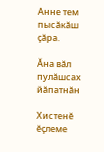Анне тем пысăкăш çăра.

Ăна вăл пулăшсах йăпатнăн

Хистенĕ ĕçлеме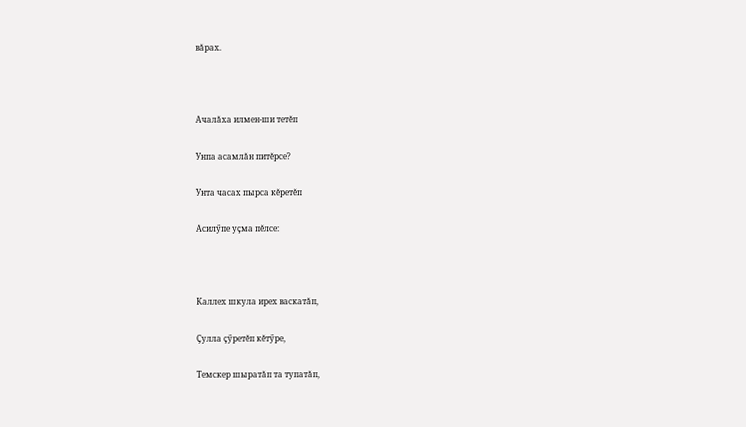вăрах.



Ачалăха илмен-ши тетĕп

Унпа асамлăн питĕрсе?

Унта часах пырса кĕретĕп

Асилӳпе уçма пĕлсе:



Каллех шкула ирех васкатăп,

Çулла çӳретĕп кĕтӳре,

Темскер шыратăп та тупатăп,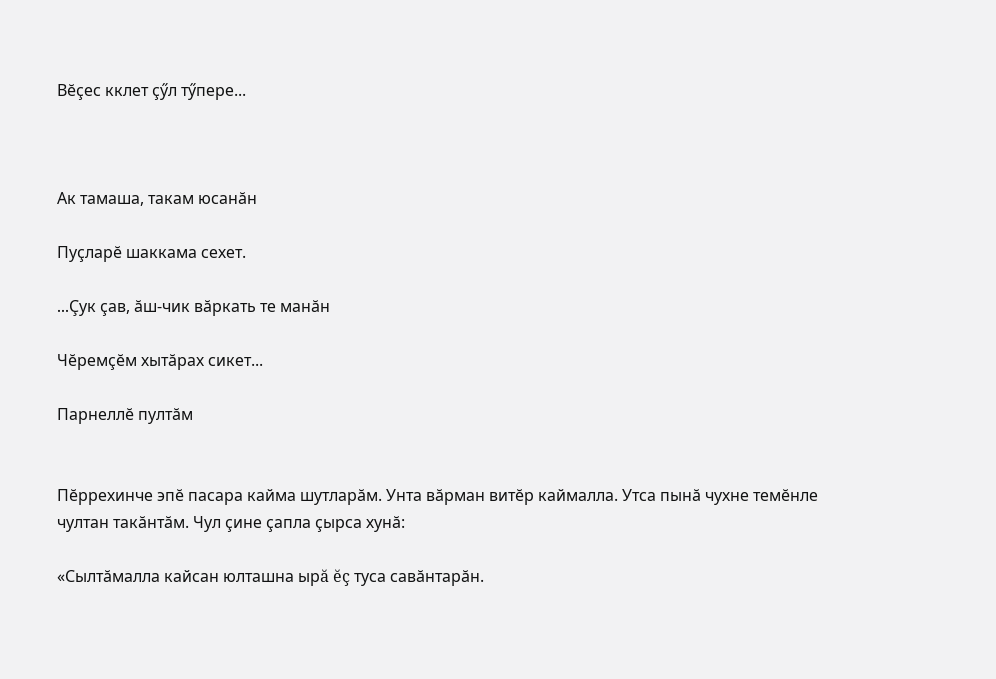Вĕçес кклет çӳл тӳпере...



Ак тамаша, такам юсанăн

Пуçларĕ шаккама сехет.

...Çук çав, ăш-чик вăркать те манăн

Чĕремçĕм хытăрах сикет...

Парнеллĕ пултăм


Пĕррехинче эпĕ пасара кайма шутларăм. Унта вăрман витĕр каймалла. Утса пынă чухне темĕнле чултан такăнтăм. Чул çине çапла çырса хунă:

«Сылтăмалла кайсан юлташна ырă ĕç туса савăнтарăн.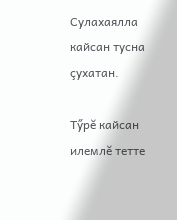Сулахаялла кайсан тусна çухатан.

Тӳрĕ кайсан илемлĕ тетте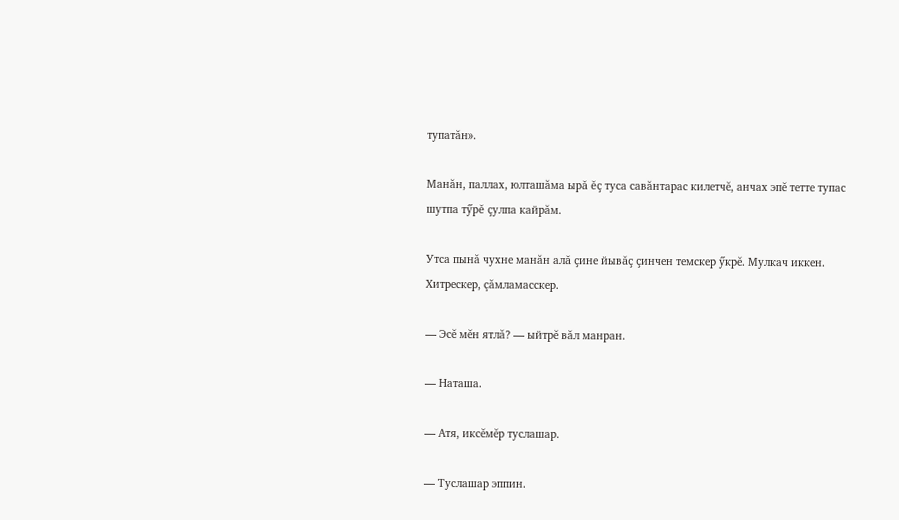тупатăн».

Манăн, паллах, юлташăма ырă ĕç туса савăнтарас килетчĕ, анчах эпĕ тетте тупас шутпа тӳрĕ çулпа кайрăм.

Утса пынă чухне манăн алă çине йывăç çинчен темскер ӳкрĕ. Мулкач иккен. Хитрескер, çăмламасскер.

— Эсĕ мĕн ятлă? — ыйтрĕ вăл манран.

— Наташа.

— Атя, иксĕмĕр туслашар.

— Туслашар эппин.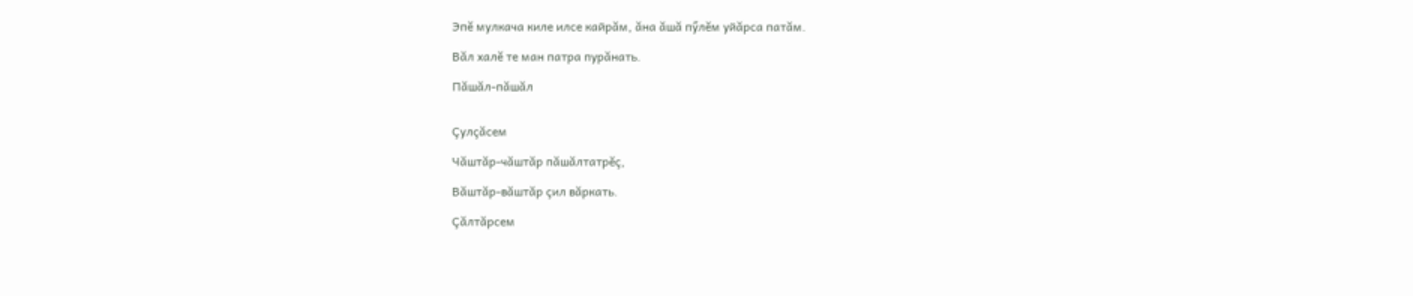Эпĕ мулкача киле илсе кайрăм, ăна ăшă пӳлĕм уйăрса патăм.

Вăл халĕ те ман патра пурăнать.

Пăшăл-пăшăл


Çулçăсем

Чăштăр-чăштăр пăшăлтатрĕç,

Вăштăр-вăштăр çил вăркать.

Çăлтăрсем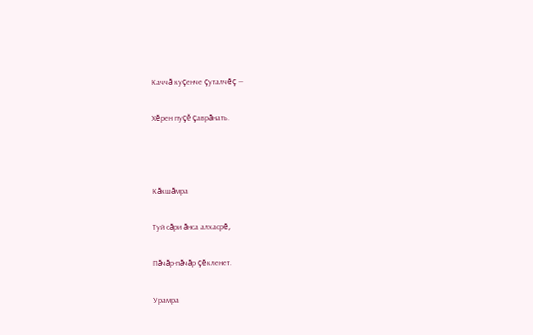Каччă куçенче çуталчĕç —

Хĕрен пуçĕ çаврăнать.



Кăкшăмра

Туй сăри ăнса алхасрĕ,

Пăчăр-пăчăр çĕкленет.

Урамра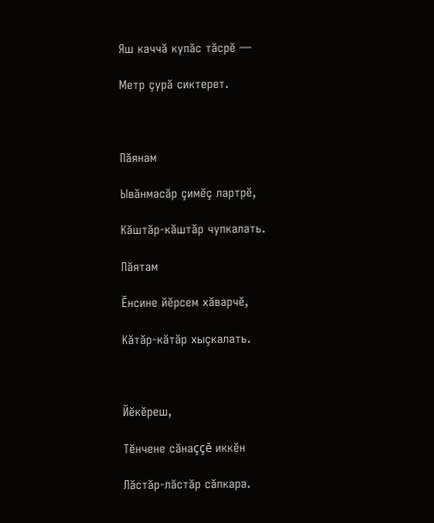Яш каччă купăс тăсрĕ —

Метр çурă сиктерет.



Пăянам

Ывăнмасăр çимĕç лартрĕ,

Кăштăр-кăштăр чупкалать.

Пăятам

Ĕнсине йĕрсем хăварчĕ,

Кăтăр-кăтăр хыçкалать.



Йĕкĕреш,

Тĕнчене сăнаççĕ иккĕн

Лăстăр-лăстăр сăпкара.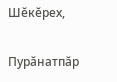Шĕкĕрех,

Пурăнатпăр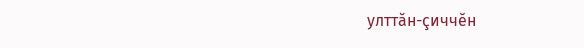улттăн-çиччĕн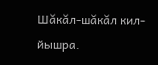Шăкăл-шăкăл кил-йышра.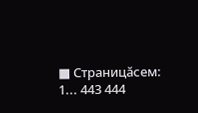■ Страницăсем: 1... 443 444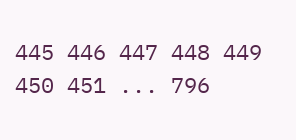445 446 447 448 449 450 451 ... 796